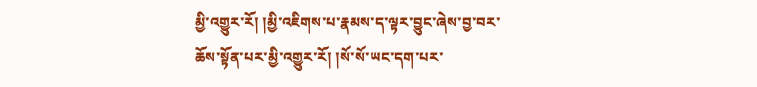མྱི་འགྱུར་རོ། །མྱི་འཇིགས་པ་རྣམས་ད་ལྟར་བྱུང་ཞེས་བྱ་བར་ཆོས་སྟོན་པར་མྱི་འགྱུར་རོ། །སོ་སོ་ཡང་དག་པར་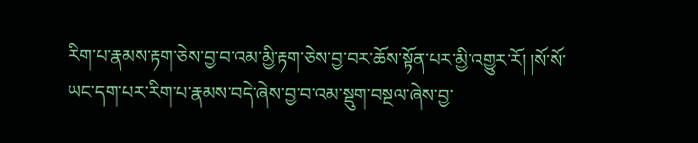རིག་པ་རྣམས་རྟག་ཅེས་བྱ་བ་འམ་མྱི་རྟག་ཅེས་བྱ་བར་ཆོས་སྟོན་པར་མྱི་འགྱུར་རོ། །སོ་སོ་ཡང་དག་པར་རིག་པ་རྣམས་བདེ་ཞེས་བྱ་བ་འམ་སྡུག་བསྔལ་ཞེས་བྱ་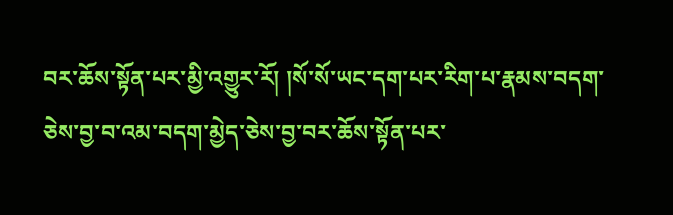བར་ཆོས་སྟོན་པར་མྱི་འགྱུར་རོ། །སོ་སོ་ཡང་དག་པར་རིག་པ་རྣམས་བདག་ཅེས་བྱ་བ་འམ་བདག་མྱེད་ཅེས་བྱ་བར་ཆོས་སྟོན་པར་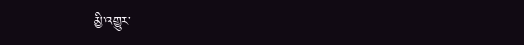མྱི་འགྱུར་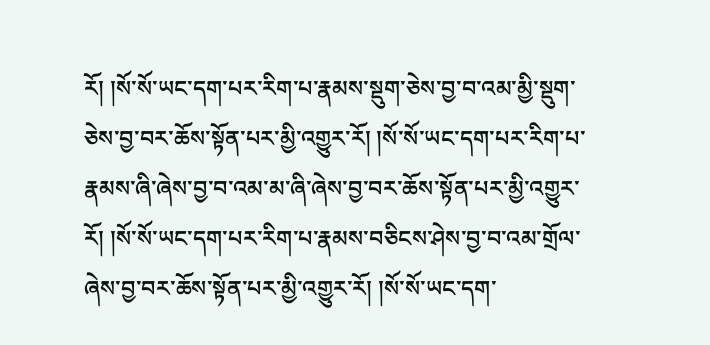རོ། །སོ་སོ་ཡང་དག་པར་རིག་པ་རྣམས་སྡུག་ཅེས་བྱ་བ་འམ་མྱི་སྡུག་ཅེས་བྱ་བར་ཆོས་སྟོན་པར་མྱི་འགྱུར་རོ། །སོ་སོ་ཡང་དག་པར་རིག་པ་རྣམས་ཞི་ཞེས་བྱ་བ་འམ་མ་ཞི་ཞེས་བྱ་བར་ཆོས་སྟོན་པར་མྱི་འགྱུར་རོ། །སོ་སོ་ཡང་དག་པར་རིག་པ་རྣམས་བཅིངས་ཤེས་བྱ་བ་འམ་གྲོལ་ཞེས་བྱ་བར་ཆོས་སྟོན་པར་མྱི་འགྱུར་རོ། །སོ་སོ་ཡང་དག་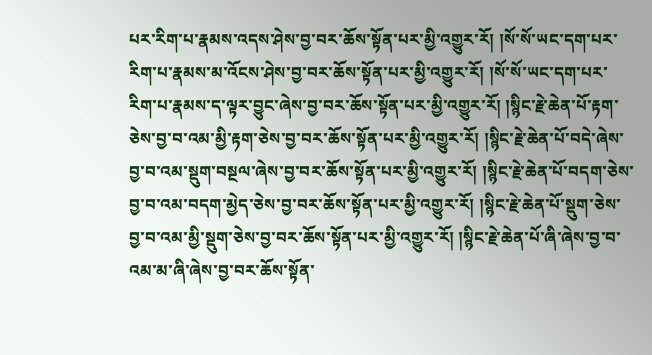པར་རིག་པ་རྣམས་འདས་ཤེས་བྱ་བར་ཆོས་སྟོན་པར་མྱི་འགྱུར་རོ། །སོ་སོ་ཡང་དག་པར་རིག་པ་རྣམས་མ་འོངས་ཤེས་བྱ་བར་ཆོས་སྟོན་པར་མྱི་འགྱུར་རོ། །སོ་སོ་ཡང་དག་པར་རིག་པ་རྣམས་ད་ལྟར་བྱུང་ཞེས་བྱ་བར་ཆོས་སྟོན་པར་མྱི་འགྱུར་རོ། །སྙིང་རྗེ་ཆེན་པོ་རྟག་ཅེས་བྱ་བ་འམ་མྱི་རྟག་ཅེས་བྱ་བར་ཆོས་སྟོན་པར་མྱི་འགྱུར་རོ། །སྙིང་རྗེ་ཆེན་པོ་བདེ་ཞེས་བྱ་བ་འམ་སྡུག་བསྔལ་ཞེས་བྱ་བར་ཆོས་སྟོན་པར་མྱི་འགྱུར་རོ། །སྙིང་རྗེ་ཆེན་པོ་བདག་ཅེས་བྱ་བ་འམ་བདག་མྱེད་ཅེས་བྱ་བར་ཆོས་སྟོན་པར་མྱི་འགྱུར་རོ། །སྙིང་རྗེ་ཆེན་པོ་སྡུག་ཅེས་བྱ་བ་འམ་མྱི་སྡུག་ཅེས་བྱ་བར་ཆོས་སྟོན་པར་མྱི་འགྱུར་རོ། །སྙིང་རྗེ་ཆེན་པོ་ཞི་ཞེས་བྱ་བ་འམ་མ་ཞི་ཞེས་བྱ་བར་ཆོས་སྟོན་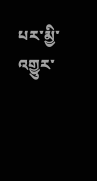པར་མྱི་འགྱུར་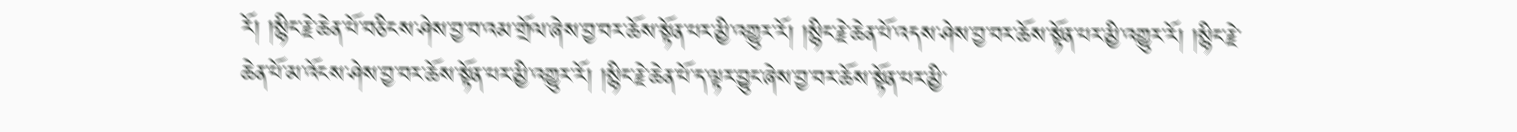རོ། །སྙིང་རྗེ་ཆེན་པོ་བཅིངས་ཤེས་བྱ་བ་འམ་གྲོལ་ཞེས་བྱ་བར་ཆོས་སྟོན་པར་མྱི་འགྱུར་རོ། །སྙིང་རྗེ་ཆེན་པོ་འདས་ཤེས་བྱ་བར་ཆོས་སྟོན་པར་མྱི་འགྱུར་རོ། །སྙིང་རྗེ་ཆེན་པོ་མ་འོངས་ཤེས་བྱ་བར་ཆོས་སྟོན་པར་མྱི་འགྱུར་རོ། །སྙིང་རྗེ་ཆེན་པོ་ད་ལྟར་བྱུང་ཞེས་བྱ་བར་ཆོས་སྟོན་པར་མྱི་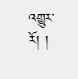འགྱུར་རོ། །